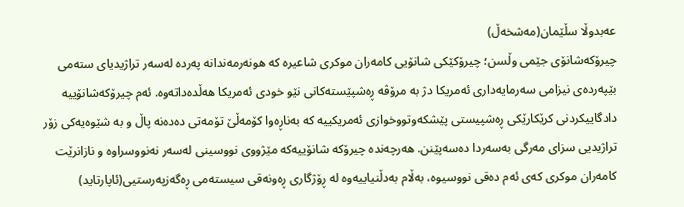عەبدوڵا سڵێمان(مەشخەڵ)
چیرۆکەشانۆی جێمی وڵسن؛ چیرۆکێکی شانۆیی کامەران موکری شاعیرە کە هونەرمەندانە پەردە لەسەر تراژیدیای ستەمی بێپەردەی نیزامی سەرمایەداری ئەمریکا دژ بە مرۆڤە ڕەشپێستەکانی نێو خودی ئەمریکا هەڵدەداتەوە. ئەم چیرۆکەشانۆییە دادگاییکردنی کرێکارێکی ڕەشپیستی پێشکەوتووخوازی ئەمریکییە کە بەناڕەوا کۆمەڵێ تۆمەتی دەدەنە پاڵ و بە شێوەیەکی زۆر تراژیدیی سزای مەرگی بەسەردا دەسەپێنن. هەرچەندە چیرۆکە شانۆییەکە مێژووی نووسینی لەسەر نەنووسراوە و نازانرێت کامەران موکری کەی ئەم دەقی نووسیوە، بەڵام بەدڵنیاییەوە لە ڕۆژگاری ڕەونەقی سیستەمی ڕەگەزپەرستیی(ئاپارتاید)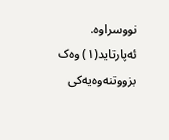نووسراوە. ئەپارتاید(١) وەک بزووتنەوەیەکی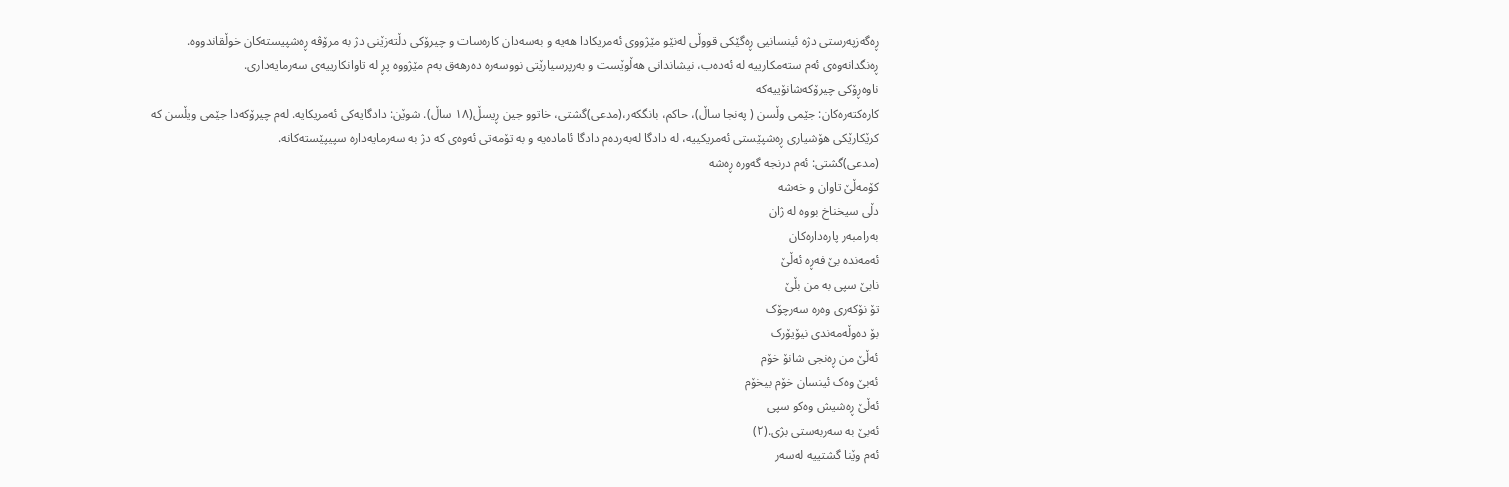ڕەگەزپەرستی دژە ئینسانیی ڕەگێکی قووڵی لەنێو مێژووی ئەمریکادا هەیە و بەسەدان کارەسات و چیرۆکی دڵتەزێنی دژ بە مرۆڤە ڕەشپیستەکان خوڵقاندووە. ڕەنگدانەوەی ئەم ستەمکارییە لە ئەدەب، نیشاندانی هەڵوێست و بەرپرسیارێتی نووسەرە دەرهەق بەم مێژووە پڕ لە تاوانکارییەی سەرمایەداری.
ناوەڕۆکی چیرۆکەشانۆییەکە
کارەکتەرەکان: جێمی وڵسن ( پەنجا ساڵ)، حاکم، بانگکەر،(مدعی)گشتی، خاتوو جین ڕیسڵ(١٨ ساڵ). شوێن: دادگایەکی ئەمریکایە. لەم چیرۆکەدا جێمی ویڵسن کە کرێکارێکی هۆشیاری ڕەشپێستی ئەمریکییە، لە دادگا لەبەردەم دادگا ئامادەیە و بە تۆمەتی ئەوەی کە دژ بە سەرمایەدارە سپیپێستەکانە.
(مدعی)گشتی: ئەم درنجە گەورە ڕەشە
کۆمەڵێ تاوان و خەشە
دڵی سیخناخ بووە لە ژان
بەرامبەر پارەدارەکان
ئەمەندە بێ فەڕە ئەڵێ
نابێ سپی بە من بڵێ
تۆ نۆکەری وەرە سەرچۆک
بۆ دەوڵەمەندی نیۆیۆرک
ئەڵێ من ڕەنجی شانۆ خۆم
ئەبێ وەک ئینسان خۆم بیخۆم
ئەڵێ ڕەشیش وەکو سپی
ئەبێ بە سەربەستی بژی.(٢)
ئەم وێنا گشتییە لەسەر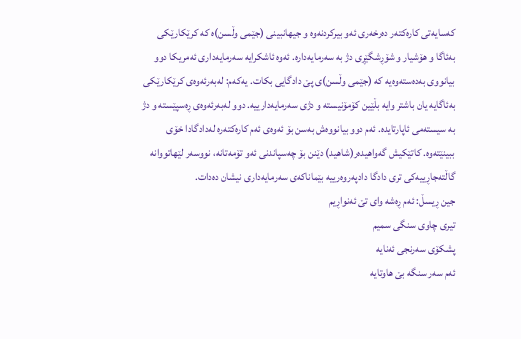کەسایەتی کارەکتەر دەرخەری ئەو بیرکردنەوە و جیهانبینی (جێمی وڵسن)ە کە کرێکارێکی بەئاگا و هۆشیار و شۆڕشگێڕی دژ بە سەرمایەدارە. ئەوە ئاشکرایە سەرمایەداری ئەمریکا دوو بیانووی بەدەستەوەیە کە (جێمی وڵسن)ی پێ دادگایی بکات. یەکەم: لەبەرئەوەی کرێکارێکی بەئاگایە یان باشتر وایە بڵێین کۆمۆنیستە و دژی سەرمایەدارییە. دوو لەبەرئەوەی ڕەسپێستە و دژ بە سیستەمی ئاپارتایدە. ئەم دوو بیانووەش بەسن بۆ ئەوەی ئەم کارەکتەرە لەدادگادا خۆی ببینێتەوە. کاتێکیش گەواهیدەر(شاهید) دێنن بۆ چەسپاندنی ئەو تۆمەتانە، نووسەر لێهاتووانە گاڵتەجاڕییەکی تری دادگا دادپەروەرییە بێماناکەی سەرمایەداری نیشان دەدات.
جین ڕیسڵ: ئەم ڕەشە وای تێ ئەنواڕیم
تیری چاوی سنگی سمیم
پشکۆی سەرنجی ئەنایە
ئەم سەر سنگە بێ هاوتایە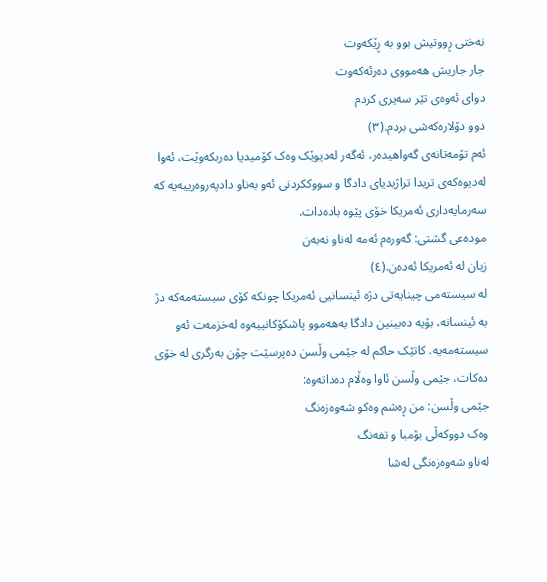نەختی ڕووتیش بوو بە ڕێکەوت
جار جاریش هەمووی دەرئەکەوت
دوای ئەوەی تێر سەیری کردم
دوو دۆلارەکەشی بردم.(٣)
ئەم تۆمەتانەی گەواهیدەر، ئەگەر لەدیوێک وەک کۆمیدیا دەربکەوێت، ئەوا لەدیوەکەی تریدا تراژیدیای دادگا و سووککردنی ئەو بەناو دادپەروەرییەیە کە سەرمایەداری ئەمریکا خۆی پێوە بادەدات.
مودەعی گشتی: گەورەم ئەمە لەناو نەبەن
زیان لە ئەمریکا ئەدەن.(٤)
لە سیستەمی چینایەتی دژە ئینسانیی ئەمریکا چونکە کۆی سیستەمەکە دژ بە ئینسانە، بۆیە دەبینین دادگا بەهەموو پاشکۆکانییەوە لەخزمەت ئەو سیستەمەیە. کاتێک حاکم لە جێمی وڵسن دەپرسێت چۆن بەرگری لە خۆی دەکات، جێمی وڵسن ئاوا وەڵام دەداتەوە:
جێمی وڵسن: من ڕەشم وەکو شەوەزەنگ
وەک دووکەڵی بۆمبا و تفەنگ
لەناو شەوەزەنگی لەشا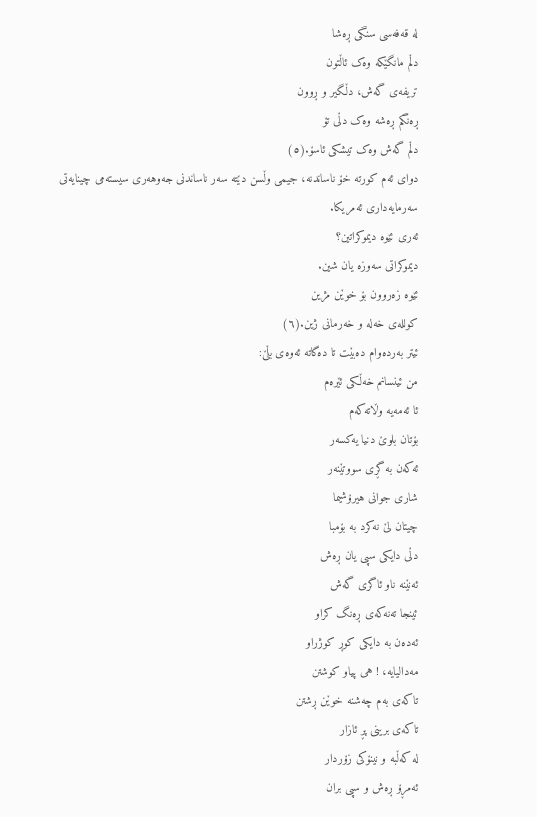لە قەفەسی سنگی ڕەشا
دڵم مانگێکە وەک ئاڵتون
تریفەی گەش، دڵگیر و ڕوون
ڕەنگم ڕەشە وەک دڵی تۆ
دڵم گەش وەک تیشکی ئاسۆ.(٥)
دوای ئەم کورتە خۆ ناساندنە، جیمی وڵسن دێتە سەر ناساندنی جەوهەری سیستەمی چینایەتی سەرمایەداری ئەمریکا.
ئەری ئێوە دیموکراتین؟
دیموکراتی سەوزە یان شین.
ئێوە زەروون بۆ خوێن مژین
کوللەی خەلە و خەرمانی ژین.(٦)
ئیتر بەردەوام دەبێت تا دەگاتە ئەوەی بڵێ:
من ئینسانم خەڵکی ئێرەم
ئا ئەمەیە وڵاتەکەم
بۆتان بلوێ دنیا یەکسەر
ئەکەن بە گڕی سووتێنەر
شاری جوانی هیرۆشیما
چیتان لێ نەکرد بە بۆمبا
دڵی دایکی سپی یان ڕەش
ئەنێنە ناو ئاگری گەش
ئینجا تەنەکەی ڕەنگ کراو
ئەدەن بە دایکی کوڕ کوژراو
مەدالیایە، ! هی پیاو کوشتن
تاکەی بەم چەشنە خوێن ڕشتن
تاکەی برینی پڕ ئازار
لە کەڵبە و نینۆکی زۆردار
ئەمڕۆ ڕەش و سپی بران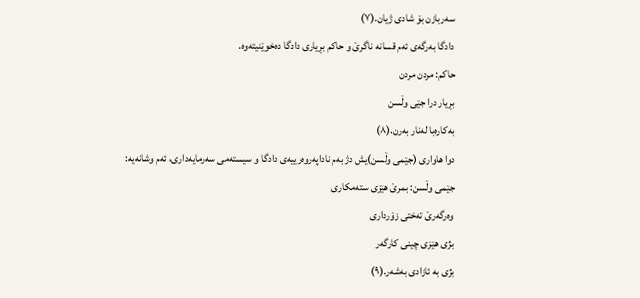سەربازن بۆ شادی ژیان.(٧)
دادگا بەرگەی ئەم قسانە ناگرێ و حاکم بڕیاری دادگا دەخوێنیتەوە.
حاکم: مردن مردن
بڕیار درا جێی وڵسن
بەکارەبا لەنار بەرن.(٨)
دوا هاواری (جێمی وڵسن)یش دژ بەم ناداپەروەرییەی دادگا و سیستەمی سەرمایەداری، ئەم وشانەیە:
جێمی وڵسن: بمرێ هێزی ستەمکاری
وەرگەرێ تەختی زۆرداری
بژی هێزی چینی کارگەر
بژی بە ئازادی بەشەر.(٩)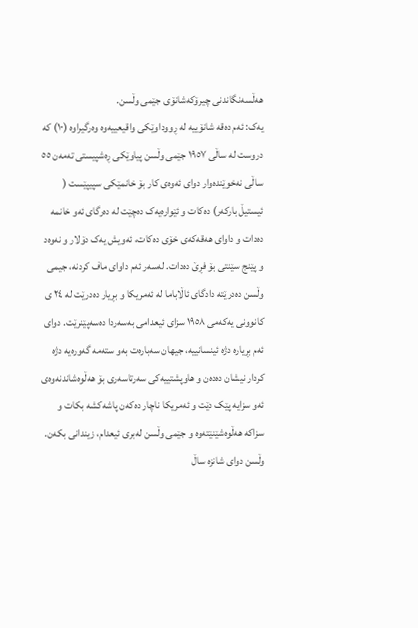هەڵسەنگاندنی چیرۆکەشانۆی جێمی وڵسن.
یەک: ئەم دەقە شانۆییە لە ڕووداوێکی واقیعییەوە وەرگیراوە (١٠) کە دروست لە ساڵی ١٩٥٧ جێمی وڵسن پیاوێکی ڕەشپیستی تەمەن ٥٥ ساڵی نەخوێندەوار دوای ئەوەی کار بۆ خانمێکی سپیپێست ( ئیستیڵ بارکەر) دەکات و ئێوارەیەک دەچێت لە دەرگای ئەو خانمە دەدات و داوای هەقەکەی خۆی دەکات، ئەویش یەک دۆلار و نەوەد و پێنج سێنتی بۆ فڕێ دەدات. لەسەر ئەم داوای ماف کردنە، جیمی وڵسن دەدرێتە دادگای ئاڵاباما لە ئەمریکا و بڕیار دەدرێت لە ٢٤ ی کانوونی یەکەمی ١٩٥٨ سزای ئیعدامی بەسەردا دەسەپێنرێت. دوای ئەم بڕیارە دژە ئینسانییە، جیهان سەبارەت بەو ستەمە گەورەیە دژە کردار نیشان دەدەن و هاوپشتییەکی سەرتاسەری بۆ هەڵوەشاندنەوەی ئەو سزایە پێک دێت و ئەمریکا ناچار دەکەن پاشەکشە بکات و سزاکە هەڵوەشێنێتەوە و جێمی وڵسن لەبری ئیعدام، زیندانی بکەن. وڵسن دوای شانزە ساڵ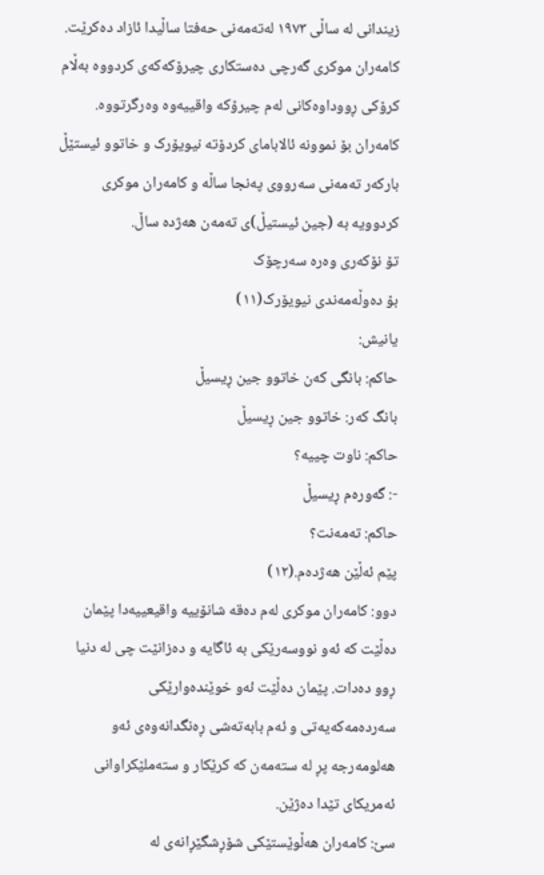زیندانی لە ساڵی ١٩٧٣ لەتەمەنی حەفتا ساڵیدا ئازاد دەکرێت. کامەران موکری گەرچی دەستکاری چیرۆکەکەی کردووە بەڵام کرۆکی ڕووداوەکانی لەم چیرۆکە واقییەوە وەرگرتووە. کامەران بۆ نموونە ئالابامای کردۆتە نیویۆرک و خاتوو ئیستێڵ بارکەر تەمەنی سەرووی پەنجا ساڵە و کامەران موکری کردوویە بە (جین ئیستیڵ)ی تەمەن هەژدە ساڵ.
تۆ نۆکەری وەرە سەرچۆک
بۆ دەوڵەمەندی نیویۆرک(١١)
یانیش:
حاکم: بانگی کەن خاتوو جین ڕیسیڵ
بانگ کەر: خاتوو جین ڕیسیڵ
حاکم: ناوت چییە؟
-: گەورەم ڕیسیڵ
حاکم: تەمەنت؟
پێم ئەڵێن هەژدەم.(١٢)
دوو: کامەران موکری لەم دەقە شانۆییە واقیعییەدا پێمان دەڵێت کە ئەو نووسەرێکی بە ئاگایە و دەزانێت چی لە دنیا ڕوو دەدات. پێمان دەڵێت ئەو خوێندەوارێکی سەردەمەکەیەتی و ئەم بابەتەشی ڕەنگدانەوەی ئەو هەلومەرجە پڕ لە ستەمەن کە کرێکار و ستەملێکراوانی ئەمریکای تێدا دەژێن.
سێ: کامەران هەڵوێستێكی شۆڕشگێڕانەی لە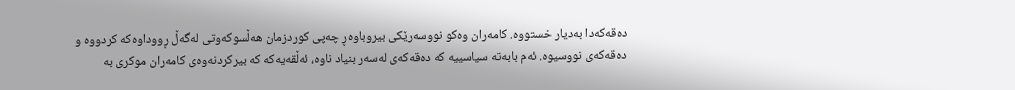دەقەکەدا بەدیار خستووە. کامەران وەکو نووسەرێکی بیروباوەڕ چەپی کوردزمان هەڵسوکەوتی لەگەڵ ڕووداوەکە کردووە و دەقەکەی نووسیوە. ئەم بابەتە سیاسییە کە دەقەکەی لەسەر بنیاد ناوە، ئەڵقەیەکە کە بیرکردنەوەی کامەران موکری بە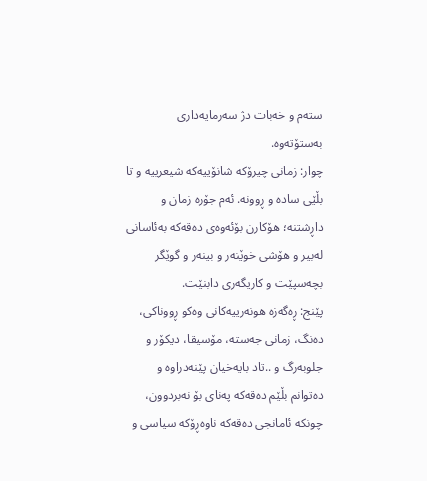ستەم و خەبات دژ سەرمایەداری بەستۆتەوە.
چوار: زمانی چیرۆکە شانۆییەکە شیعرییە و تا بڵێی سادە و ڕوونە. ئەم جۆرە زمان و داڕشتنە؛ هۆکارن بۆئەوەی دەقەکە بەئاسانی لەبیر و هۆشی خوێنەر و بینەر و گوێگر بچەسپێت و کاریگەری دابنێت.
پێنج: ڕەگەزە هونەرییەکانی وەکو ڕووناکی، دەنگ، زمانی جەستە، مۆسیقا، دیکۆر و جلوبەرگ و ..تاد بایەخیان پێنەدراوە و دەتوانم بڵێم دەقەکە پەنای بۆ نەبردوون، چونکە ئامانجی دەقەکە ناوەڕۆکە سیاسی و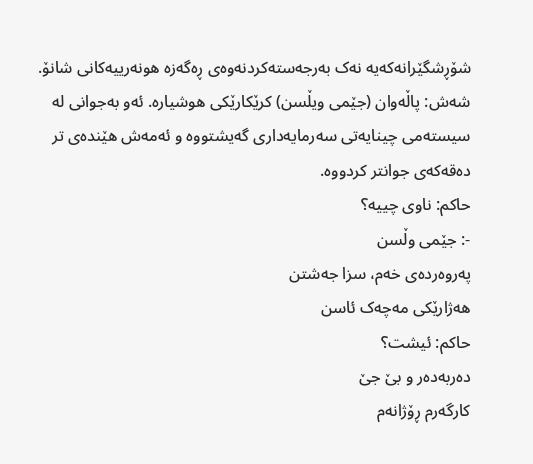شۆڕشگێرانەکەیە نەک بەرجەستەکردنەوەی ڕەگەزە هونەرییەکانی شانۆ.
شەش: پاڵەوان (جێمی ویڵسن) کرێکارێکی هوشیارە. ئەو بەجوانی لە سیستەمی چینایەتی سەرمایەداری گەیشتووە و ئەمەش هێندەی تر دەقەکەی جوانتر کردووە.
حاکم: ناوی چییە؟
-: جێمی وڵسن
پەروەردەی خەم، سزا جەشتن
هەژارێکی مەچەک ئاسن
حاکم: ئیشت؟
دەربەدەر و بێ جێ
کارگەرم ڕۆژانەم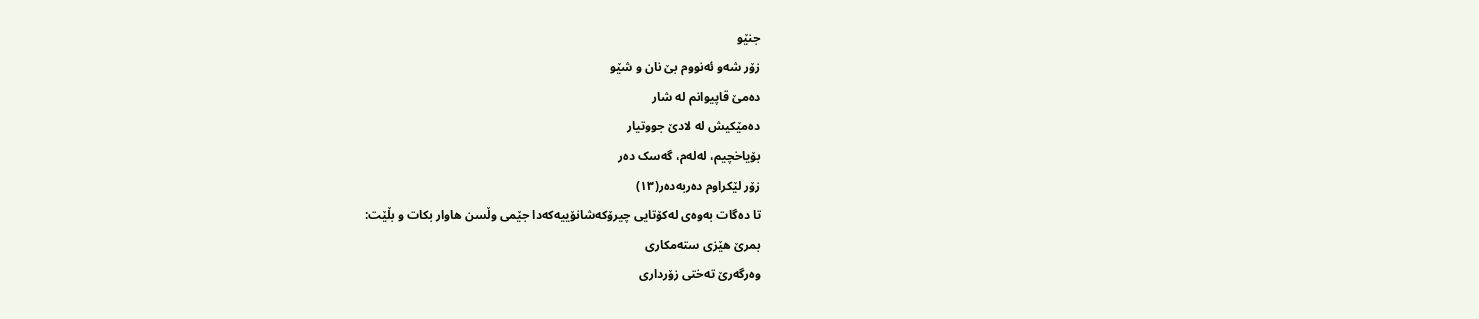جنێو
زۆر شەو ئەنووم بێ نان و شێو
دەمێ قاپیوانم لە شار
دەمێکیش لە لادێ جووتیار
بۆیاخچیم، لەلەم، گەسک دەر
زۆر لێکراوم دەربەدەر(١٣)
تا دەگات بەوەی لەکۆتایی چیرۆکەشانۆییەکەدا جێمی وڵسن هاوار بکات و بڵێت:
بمرێ هێزی ستەمکاری
وەرگەرێ تەختی زۆرداری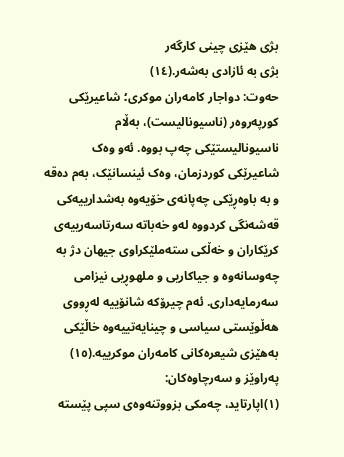بژی هێزی چینی کارگەر
بژی بە ئازادی بەشەر.(١٤)
حەوت: دواجار کامەران موکری؛ شاعیرێکی کورپەروەر (ناسیونالیست)، بەڵام ناسیونالیستێکی چەپ بووە. ئەو وەک شاعیرێکی کوردزمان، وەک ئینسانێک، بەم دەقە و بە باوەڕێکی چەپانەی خۆیەوە بەشدارییەکی قەشەنگی کردووە لەو خەباتە سەرتاسەرییەی کرێکاران و خەڵکی ستەملێکراوی جیهان دژ بە چەوسانەوە و جیاکاریی و ملهوڕیی نیزامی سەرمایەداری. ئەم چیرۆکە شانۆییە لەڕووی هەڵوێستی سیاسی و چینایەتییەوە خاڵێکی بەهێزی شیعرەکانی کامەران موکرییە.(١٥)
پەراوێز و سەرچاوەکان:
(١)اپارتاید، چەمکی بزووتنەوەی سپی پێستە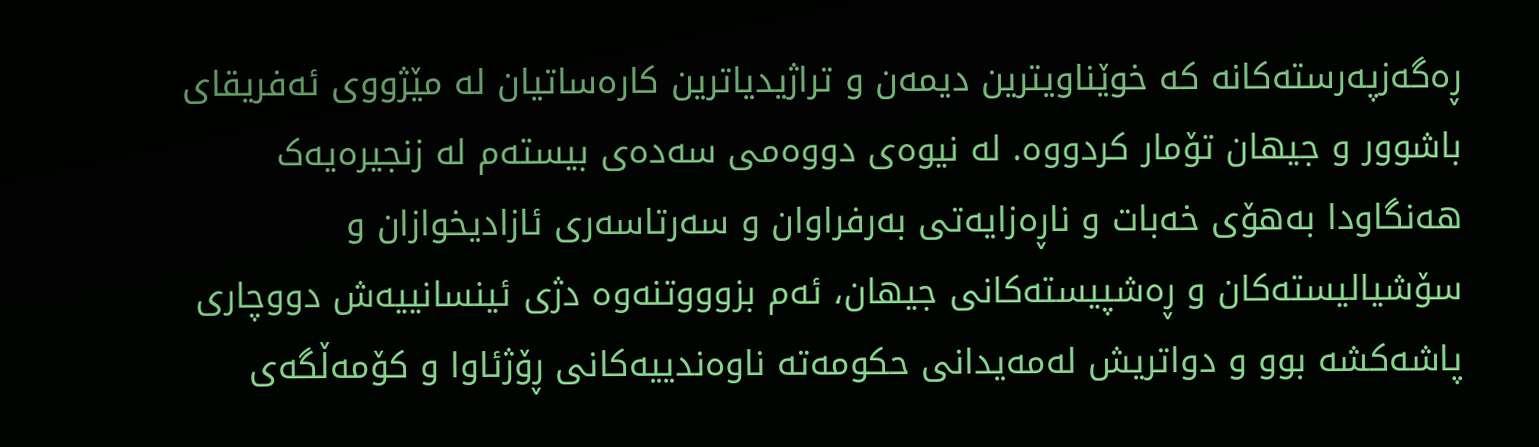ڕەگەزپەرستەکانە کە خوێناویترین دیمەن و تراژیدیاترین کارەساتیان لە مێژووی ئەفریقای باشوور و جیهان تۆمار کردووە. لە نیوەی دووەمی سەدەی بیستەم لە زنجیرەیەک هەنگاودا بەهۆی خەبات و ناڕەزایەتی بەرفراوان و سەرتاسەری ئازادیخوازان و سۆشیالیستەکان و ڕەشپیستەکانی جیهان، ئەم بزوووتنەوە دژی ئینسانییەش دووچاری پاشەکشە بوو و دواتریش لەمەیدانی حکومەتە ناوەندییەکانی ڕۆژئاوا و کۆمەڵگەی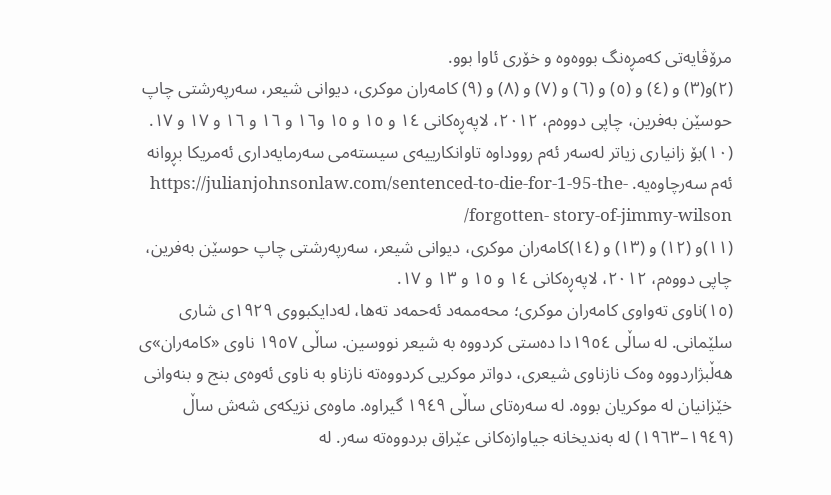مرۆڤایەتی کەمڕەنگ بووەوە و خۆری ئاوا بوو.
(٢)و(٣) و (٤) و (٥) و (٦) و (٧) و (٨) و (٩) کامەران موکری، دیوانی شیعر، سەرپەرشتی چاپ حوسێن بەفرین، چاپی دووەم، ٢٠١٢، لاپەڕەکانی ١٤ و ١٥ و ١٥ و١٦ و ١٦ و ١٦ و ١٧ و ١٧.
(١٠)بۆ زانیاری زیاتر لەسەر ئەم رووداوە تاوانکارییەی سیستەمی سەرمایەداری ئەمریکا بڕوانە ئەم سەرچاوەیە. https://julianjohnsonlaw.com/sentenced-to-die-for-1-95-the-forgotten- story-of-jimmy-wilson/
(١١)و (١٢) و (١٣) و (١٤)کامەران موکری، دیوانی شیعر، سەرپەرشتی چاپ حوسێن بەفرین، چاپی دووەم، ٢٠١٢، لاپەڕەکانی ١٤ و ١٥ و ١٣ و ١٧.
(١٥)ناوی تەواوی کامەران موکری؛ محەممەد ئەحمەد تەھا، لەدایکبووی ١٩٢٩ی شاری سلێمانی. لە ساڵی ١٩٥٤دا دەستی کردووە بە شیعر نووسین. ساڵی ١٩٥٧ ناوی «کامەران»ی ھەڵبژاردووە وەک نازناوی شیعری، دواتر موکریی کردووەتە نازناو بە ناوی ئەوەی بنج و بنەوانی خێزانیان لە موکریان بووە. لە سەرەتای ساڵی ١٩٤٩ گیراوە. ماوەی نزیکەی شەش ساڵ (١٩٤٩–١٩٦٣) لە بەندیخانە جیاوازەکانی عێراق بردووەتە سەر. لە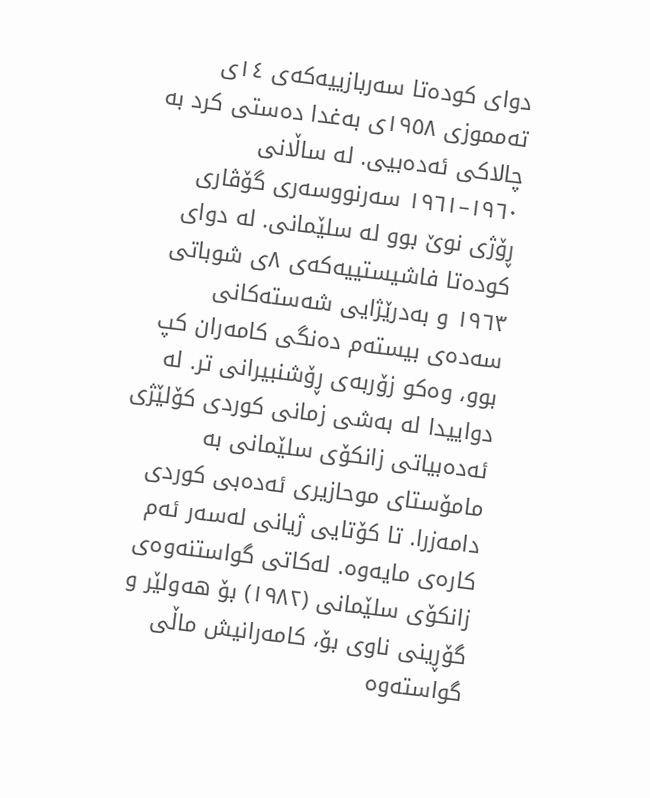دوای کودەتا سەربازییەکەی ١٤ی تەمموزی ١٩٥٨ی بەغدا دەستی کرد بە چالاکی ئەدەبیی. لە ساڵانی ١٩٦٠–١٩٦١ سەرنووسەری گۆڤاری ڕۆژی نوێ بوو لە سلێمانی. لە دوای کودەتا فاشیستییەکەی ٨ی شوباتی ١٩٦٣ و بەدرێژایی شەستەکانی سەدەی بیستەم دەنگی کامەران کپ بوو، وەکو زۆربەی ڕۆشنبیرانی تر. لە دواییدا لە بەشی زمانی کوردی کۆلێژی ئەدەبیاتی زانکۆی سلێمانی بە مامۆستای موحازیری ئەدەبی کوردی دامەزرا. تا کۆتایی ژیانی لەسەر ئەم کارەی مایەوە. لەکاتی گواستنەوەی زانکۆی سلێمانی (١٩٨٢) بۆ ھەولێر و گۆڕینی ناوی بۆ، کامەرانیش ماڵی گواستەوە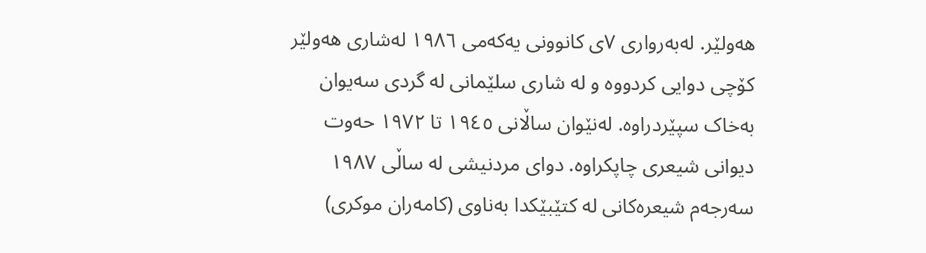ھەولێر. لەبەرواری ٧ی کانوونی یەکەمی ١٩٨٦ لەشاری ھەولێر کۆچی دوایی کردووە و لە شاری سلێمانی لە گردی سەیوان بەخاک سپێردراوە. لەنێوان ساڵانی ١٩٤٥ تا ١٩٧٢ حەوت دیوانی شیعری چاپکراوە. دوای مردنیشی لە ساڵی ١٩٨٧ سەرجەم شیعرەکانی لە کتێبێکدا بەناوی (کامەران موکری)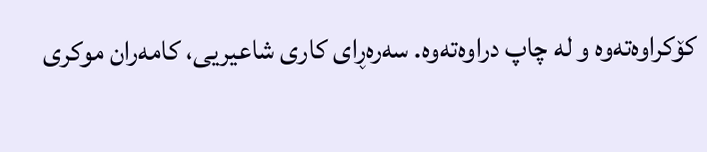کۆکراوەتەوە و لە چاپ دراوەتەوە. سەرەڕای کاری شاعیریی، کامەران موکری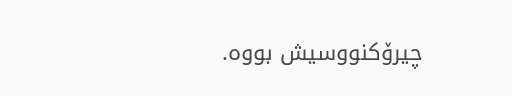چیرۆکنووسیش بووە.